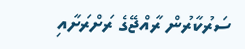ސަރުކާރުން ރާއްޖޭގެ ރަށްރަށާއި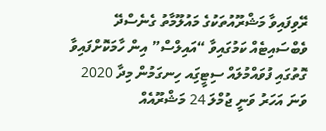ރޭވިފައިވާ މަޝްރޫއުތަކުގެ މައުލޫމާތު ގެނެސްދޭ ވެބްސައިޓެއް ކަމުގައިވާ “އައިލްސް” އިން ހާމަކޮށްފައިވާ ގޮތުގައި ފުވައްމުލައް ސިޓީގަިއ ހިނގަމުން މިދާ 2020 ވަނަ އަހަރު ވަނީ ޖުމްލަ 24 މަޝްރޫއެއް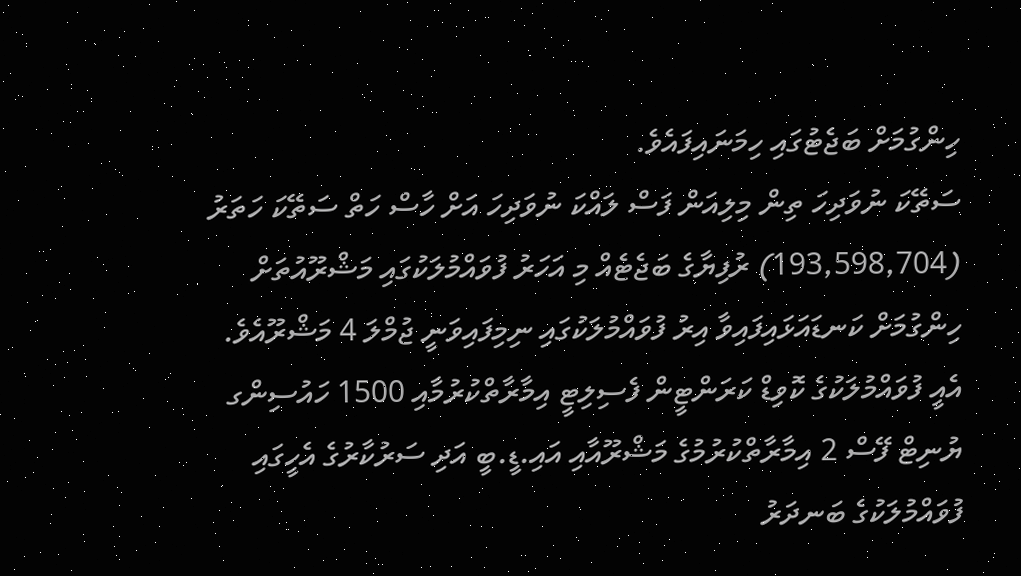ހިންގުމަށް ބަޖެޓުގައި ހިމަނައިފައެވެ.
ސަތޭކަ ނުވަދިހަ ތިން މިލިއަން ފަސް ލައްކަ ނުވަދިހަ އަށް ހާސް ހަތް ސަތޭކަ ހަތަރު (193,598,704) ރުފިޔާގެ ބަޖެޓެއް މި އަހަރު ފުވައްމުލަކުގައި މަޝްރޫއުތަށް ހިންގުމަށް ކަނޑައަޅައިފައިވާ އިރު ފުވައްމުލަކުގައި ނިމިފައިވަނީ ޖުމްލަ 4 މަޝްރޫއެވެ. އެއީ ފުވައްމުލަކުގެ ކޮވިޑް ކަރަންޓީން ފެސިލިޓީ އިމާރާތްކުރުމާއި 1500 ހައުސިންގ ޔުނިޓް ފޭސް 2 އިމާރާތްކުރުމުގެ މަޝްރޫއާއި އައި.ޑީ.ބީ އަދި ސަރުކާރުގެ އެހީގައި ފުވައްމުލަކުގެ ބަނދަރު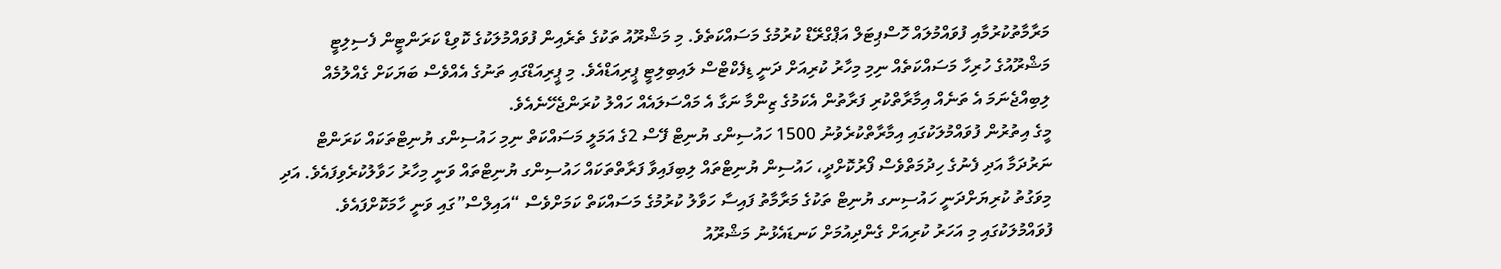މަރާމާތުކުރުމާއި ފުވައްމުލައް ހޮސްޕިޓަލް އަޕްގްރޭޑް ކުރުމުގެ މަސައްކަތެވެ. މި މަޝްރޫއު ތަކުގެ ތެރެއިން ފުވައްމުލަކުގެ ކޮވިޑް ކަރަންޓީން ފެސިލިޓީ މަޝްރޫއުގެ ހުރިހާ މަސައްކަތެއް ނިމި މިހާރު ކުރިއަށް ދަނީ ޑިފެކްޓްސް ލައިބިލިޓީ ޕީރިއަޑްއެވެ. މި ޕީރިއަޑްގައި ތަނުގެ އެއްވެސް ބަޔަކަށް ގެއްލުމެއް ލިބިއްޖެނަމަ އެ ތަނެއް އިމާރާތްކުރި ފަރާތުން އެކަމުގެ ޒިންމާ ނަގާ އެ މައްސަލައެއް ހައްލު ކުރަންޖެހޭނެއެވެ.
މީގެ އިތުރުން ފުވައްމުލަކުގައި އިމާރާތްކުރެވުނު 1500 ހައުސިންގ ޔުނިޓް ފޭސް 2ގެ އަމަލީ މަސައްކަތް ނިމި ހައުސިންގ ޔުނިޓްތަކައް ކަރަންޓް ނަރުދަމާ އަދި ފެނުގެ ހިދުމަތްވެސް ފޯރުކޮށްދީ، ހައުސިން ޔުނިޓްތައް ލިބިފައިވާ ފަރާތްތަކައް ހައުސިންގ ޔުނިޓްތައް ވަނީ މިހާރު ހަވާލުކުރެވިފައެވެ. އަދި މިވަގުތު ކުރިޔަށްދަނީ ހައުސިނގ ޔުނިޓް ތަކުގެ މަރާމާތު ފައިސާ ހަވާލު ކުރުމުގެ މަސައްކަތް ކަމަށްވެސް “އައިލްސް”ގައި ވަނީ ހާމަކޮށްފައެވެ.
ފުވައްމުލަކުގައި މި އަހަރު ކުރިއަށް ގެންދިއުމަށް ކަނޑައެޅުނު މަޝްރޫއު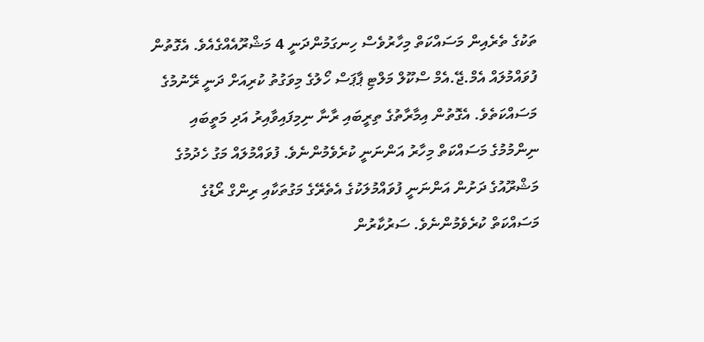ތަކުގެ ތެރެއިން މަސައްކަތް މިހާރުވެސް ހިނގަމުންދަނީ 4 މަޝްރޫއެއްގެއެވެ. އެގޮތުން ފުވައްމުލައް އެމް.ޖޭ.އެމް ސްކޫލް މަލްޓި ޕާޕަސް ހޯލުގެ މިވަގުތު ކުރިއަށް ދަނީ ރޭނުމުގެ މަސައްކަތެވެ. އެގޮތުން އިމާރާތުގެ ތިރީބައި ރާނާ ނިމިފައިވާއިރު އަދި މަތީބައި ނިންމުމުގެ މަސައްކަތް މިހާރު އަންނަނީ ކުރެވެމުންނެވެ. ފުވައްމުލައް މަގު ހެދުމުގެ މަޝްރޫއުގެ ދަށުން އަންނަނީ ފުވައްމުލަކުގެ އެތެރޭގެ މަގުތަކާއި ރިންގް ރޯޑުގެ މަސައްކަތް ކުރެވެމުންނެވެ. ސަރުކާރުން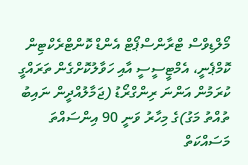މޯލްޑިވްސް ޓްރާންސްޕޯޓް އެންޑް ކޮންޓްރެކްޓިން ކޮމްޕެނީ، އެމްޓީސީސީ އާއި ހަވާލުކޮށްގެން ތަރައްގީ ކުރަމުން އަންނަ ރިންގްރޯޑު (ޖަމާލުއްދީން ނައިބު ތުއްތު މަގު)ގެ މިހާރު ވަނީ 90 އިންސައްތަ މަސައްކަތް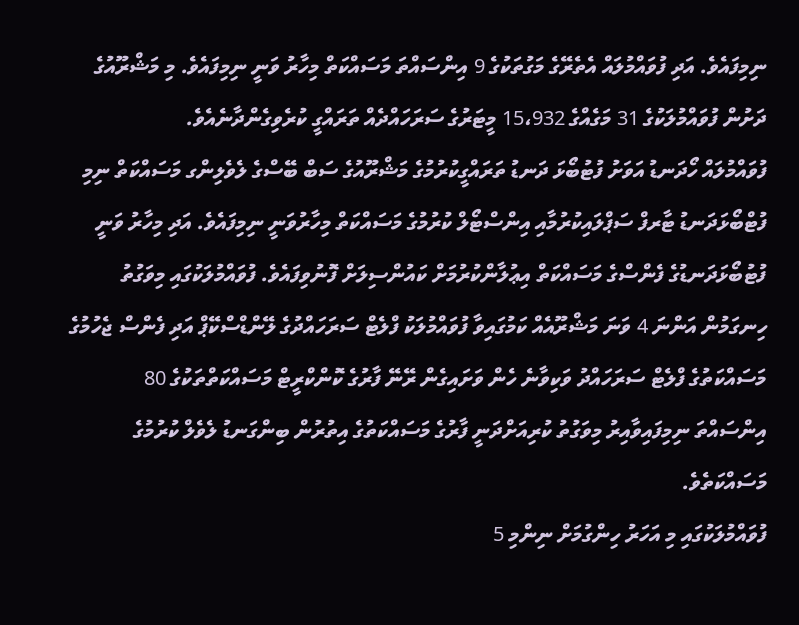ނިމިފައެވެ. އަދި ފުވައްމުލައް އެތެރޭގެ މަގުތަކުގެ 9 އިންސައްތަ މަސައްކަތް މިހާރު ވަނީ ނިމިފައެވެ. މި މަޝްރޫއުގެ ދަށުން ފުވައްމުލަކުގެ 31 މަގެއްގެ 15،932 މީޓަރުގެ ސަރަހައްދެއް ތަރައްގީ ކުރެވިގެންދާނެއެވެ.
ފުވައްމުލައް ހޯދަނޑު އަވަށު ފުޓުބޯޅަ ދަނޑު ތަރައްގީކުރުމުގެ މަޝްރޫއުގެ ސަބް ބޭސްގެ ލެވެލިންގ މަސައްކަތް ނިމި ފުޓްބޯޅަދަނޑު ޓާރފް ސަޕްލައިކުރުމާއި އިންސްޓޯލް ކުރުމުގެ މަސައްކަތް މިހާރުވަނީ ނިމިފައެވެ. އަދި މިހާރު ވަނީ ފުޓުބޯޅަދަނޑުގެ ފެންސްގެ މަސައްކަތް އިޢުލާންކުރުމަށް ކައުންސިލަށް ފޮނުވިފައެވެ. ފުވައްމުލަކުގައި މިވަގުތު ހިނގަމުން އަންނަ 4 ވަނަ މަޝްރޫއެއް ކަމުގައިވާ ފުވައްމުލަކު ފްލެޓް ސަރަހައްދުގެ ލޭންޑްސްކޭޕް އަދި ފެންސް ޖެހުމުގެ މަސައްކަތުގެ ފްލެޓް ސަރަހައްދު ވަކިވާނެ ހެން ވަށައިގެން ރޭނޭ ފާރުގެ ކޮންކްރީޓް މަސައްކަތްތަކުގެ 80 އިންސައްތަ ނިމިފައިވާއިރު މިވަގުތު ކުރިއަށްދަނީ ފާރުގެ މަސައްކަތުގެ އިތުރުން ބިންގަނޑު ލެވެލް ކުރުމުގެ މަސައްކަތެވެ.
ފުވައްމުލަކުގައި މި އަހަރު ހިންގުމަށް ނިންމި 5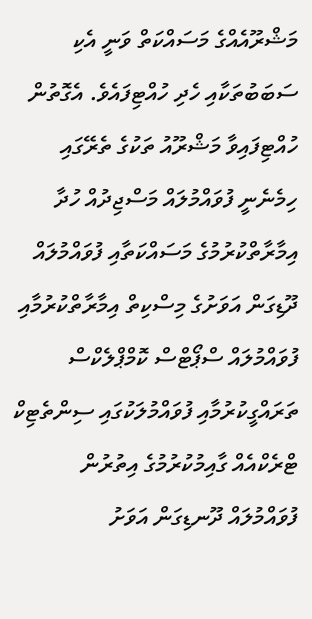މަޝްރޫއެއްގެ މަސައްކަތް ވަނީ އެކި ސަބަބުތަކާއި ހެދި ހުއްޓިފައެވެ. އެގޮތުން ހުއްޓިފައިވާ މަޝްރޫއު ތަކުގެ ތެރޭގައި ހިމެނެނީ ފުވައްމުލައް މަސްޖިދުއް ހުދާ އިމާރާތްކުރުމުގެ މަސައްކަތާއި ފުވައްމުލައް ދޫޑިގަން އަވަށުގެ މިސްކިތް އިމާރާތްކުރުމާއި ފުވައްމުލައް ސްޕޯޓްސް ކޮމްޕްލެކްސް ތަރައްގީކުރުމާއި ފުވައްމުލަކުގައި ސިންތެޓިކް ޓްރެކްއެއް ގާއިމުކުރުމުގެ އިތުރުން ފުވައްމުލައް ދޫނޑިގަން އަވަށު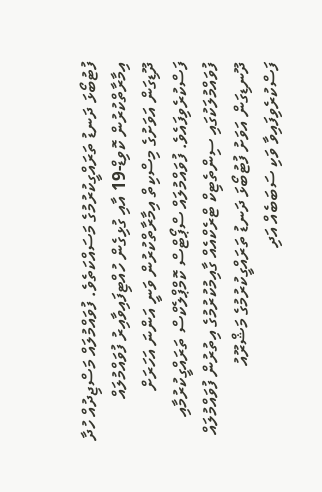ފުޓުބޯޅަ ދަނޑު ތަރައްގީކުރުމުގެ މަސައްކަތެވެ. ފުވައްމުލައް މަސްޖިދުއް ހުދާ އިމާރާތްކުރުން ކޮވިޑް-19 އާއި ގުޅިގެން ހުއްޓިފައިވާއިރު ފުވައްމުލައް ދޫޑިގަން އަވަށުގެ މިސްކިތް އިމާރާތްކުރުން ވަނީ އަންނަ އަހަރަށް ފަސްކުރެވިފައެވެ. ފުވައްމުލައް ސްޕޯޓްސް ކޮމްޕްލެކްސް ތަރައްގީކުރުމާއި ފުވައްމުލަކުގައި ސިންތެޓިކް ޓްރެކްއެއް ގާއިމުކުރުމުގެ އިތުރުން ފުވައްމުލައް ދޫނޑިގަން އަވަށު ފުޓުބޯޅަ ދަނޑު ތަރައްގީކުރުމުގެ މަޝްރޫއު ފަސްކުރެވިފައިވާ ވަކި ސަބަބެއް އަދި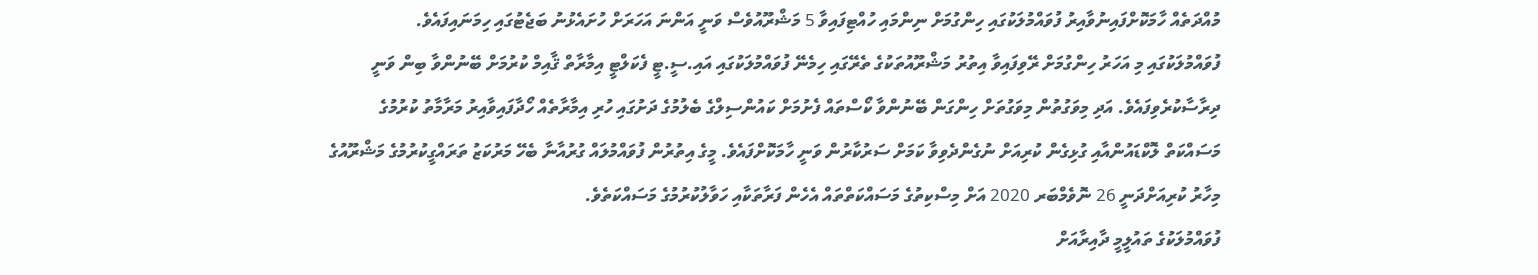މުއްދަތެއް ހާމަކޮށްފައިނުވާއިރު ފުވައްމުލަކުގައި ހިންގުމަށް ނިންމައި ހުއްޓިފައިވާ 5 މަޝްރޫއުވެސް ވަނީ އަންނަ އަހަރަށް ހުށައެޅުނު ބަޖެޓުގައި ހިމަނައިފައެވެ.
ފުވައްމުލަކުގައި މި އަހަރު ހިންގުމަށް ރޭވިފައިވާ އިތުރު މަޝްރޫއުތަކުގެ ތެރޭގައި ހިމެނޭ ފުވައްމުލަކުގައި އައި.ސީ.ޓީ ފެކަލްޓީ އިމާރާތް ޤާއިމް ކުރުމަށް ބޭނުންވާ ބިން ވަނީ ދިރާސާކުރެވިފައެވެ. އަދި މިވަގުތުން މިވަގުތަށް ހިންގަން ބޭނުންވާ ކޯސްތައް ފެށުމަށް ކައުންސިލްގެ ބެލުމުގެ ދަށުގައި ހުރި އިމާރާތެއް ހޯދާފައިވާއިރު މަރާމާތު ކުރުމުގެ މަސައްކަތް ލޮކްޑައުންއާއި ގުޅިގެން ކުރިއަށް ނުގެންދެވިވާ ކަމަށް ސަރުކާރުން ވަނީ ހާމަކޮށްފައެވެ. މީގެ އިތުރުން ފުވައްމުލައް ގުރުއާނާ ބެހޭ މަރުކަޒު ތަރައްގީކުރުމުގެ މަޝްރޫއުގެ މިހާރު ކުރިއަށްދަނީ 26 ނޮވެމްބަރ 2020 އަށް މިސްކިތުގެ މަސައްކަތްތައް އެހެން ފަރާތަކާއި ހަވާލުކުރުމުގެ މަސައްކަތެވެ.
ފުވައްމުލަކުގެ ތައުލީމީ ދާއިރާއަށް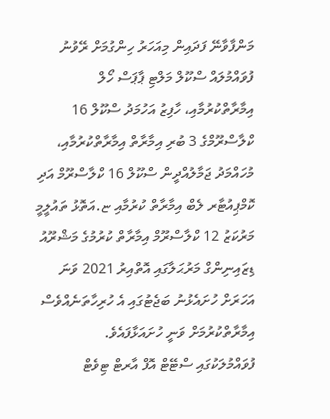މަންފާވާނޭ ފަދައިން މިއަހަރު ހިންގުމަށް ރޭވުނު ފުވައްމުލައް ސްކޫލް މަލްޓި ޕާޕަސް ހޯލް އިމާރާތްކުރުމާއި، ހާފިޒު އަހުމަދު ސްކޫލް 16 ކްލާސްރޫމްގެ 3 ބުރި އިމާރާތް އިމާރާތްކުރުމާއި، މުހައްމަދު ޖަމާލުއްދީން ސްކޫލް 16 ކްލާސްރޫމް އަދި ކޮމްޕިއުޓާރ ލެބް އިމާރާތް ކުރުމާއި ޏ.އަތޮޅު ތައުލީމީ މަރުކަޒު 12 ކްލާސްރޫމް އިމާރާތް ކުރުމުގެ މަޝްރޫއު ޑިޒައިނިންގް މަރުޙަލާގައި އޮތްއިރު 2021 ވަނަ އަހަރަށް ހުށައެޅުނު ބަޖެޓުގައި އެ ހުރިހާތަނެއްވެސް އިމާރާތްކުރުމަށް ވަނީ ހުށައަޅާފައެވެ.
ފުވައްމުލަކުގައި ސްޓޭޓް އޮފް އާރޓް ޓިވެޓް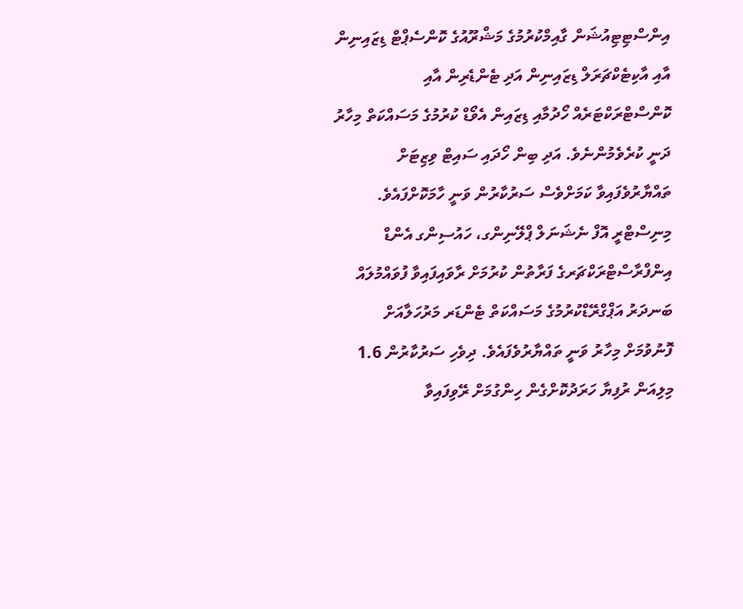އިންސްޓިޓިއުޝަން ގާއިމްކުރުމުގެ މަޝްރޫއުގެ ކޮންސެޕްޓް ޑިޒައިނިން އާއި އާކިޓެކްޗަރަލް ޑިޒައިނިން އަދި ޓެންޑެރިން އާއި ކޮންސްޓްރަކްޓަރެއް ހޯދުމާއި ޑިޒައިން އެވޯޑް ކުރުމުގެ މަސައްކަތް މިހާރު ދަނީ ކުރެވެމުންނެވެ. އަދި ބިން ހޯދައި ސައިޓް ވިޒިޓަށް ތައްޔާރުވެފައިވާ ކަމަށްވެސް ސަރުކާރުން ވަނީ ހާމަކޮށްފައެވެ.
މިނިސްޓްރީ އޮފް ނެޝަނަލް ޕްލޭނިންގ، ހައުސިންގ އެންޑް އިންފްރާސްޓްރަކްޗަރގެ ފަރާތުން ކުރުމަށް ރާވައިފައިވާ ފުވައްމުލައް ބަނދަރު އަޕްގްރޭޑްކުރުމުގެ މަސައްކަތް ޓެންޑަރ މަރުހަލާއަށް ފޮނުވުމަށް މިހާރު ވަނީ ތައްޔާރުވެފައެވެ. ދިވެހި ސަރުކާރުން 1.6 މިލިއަން ރުފިޔާ ހަރަދުކޮށްގެން ހިންގުމަށް ރޭވިފައިވާ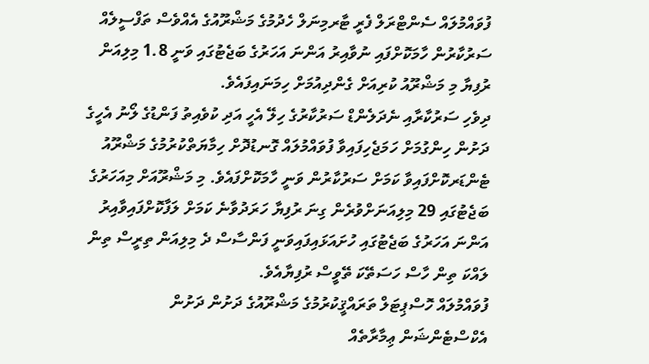ފުވައްމުލައް ސެންޓްރަލް ފެރީ ޓާރމިނަލް ހެދުމުގެ މަޝްރޫއުގެ އެއްވެސް ތަފްސީލެއް ސަރުކާރުން ހާމަކޮށްފައި ނުވާއިރު އަންނަ އަހަރުގެ ބަޖެޓުގައި ވަނީ 1.8 މިލިއަން ރުފިޔާ މި މަޝްރޫއު ކުރިއަށް ގެންދިއުމަށް ހިމަނައިފައެވެ.
ދިވެހި ސަރުކާރާއި ނެދަލެންޑް ސަރުކާރުގެ ހިލޭ އެހީ އަދި ކުވެއިތު ފަންޑުގެ ލޯނު އެހީގެ ދަށުން ހިންގުމަށް ހަމަޖެހިފައިވާ ފުވައްމުލައް ގޮނޑުދޮށް ހިމާޔަތްކުރުމުގެ މަޝްރޫއު ޓެންޑަރކޮށްފައިވާ ކަމަށް ސަރުކާރުން ވަނީ ހާމަކޮށްފައެވެ. މި މަޝްރޫއަށް މިއަހަރުގެ ބަޖެޓުގައި 29 މިލިއަނަށްވުރެން ގިނަ ރުފިޔާ ހަރަދުވާނެ ކަމަށް ލަފާކޮށްފައިވާއިރު އަންނަ އަހަރުގެ ބަޖެޓުގައި ހުށައަޅައިފައިވަނީ ފަންސާސް ދެ މިލިއަން ތިރީސް ތިން ލައްކަ ތިން ހާސް ހަސަތޭކަ ތޭވީސް ރުފިޔާއެވެ.
ފުވައްމުލައް ހޮސްޕިޓަލް ތަރައްޤީކުރުމުގެ މަޝްރޫއުގެ ދަށުން ދަށުން އެކްސްޓެންޝަން ޢިމާރާތެއް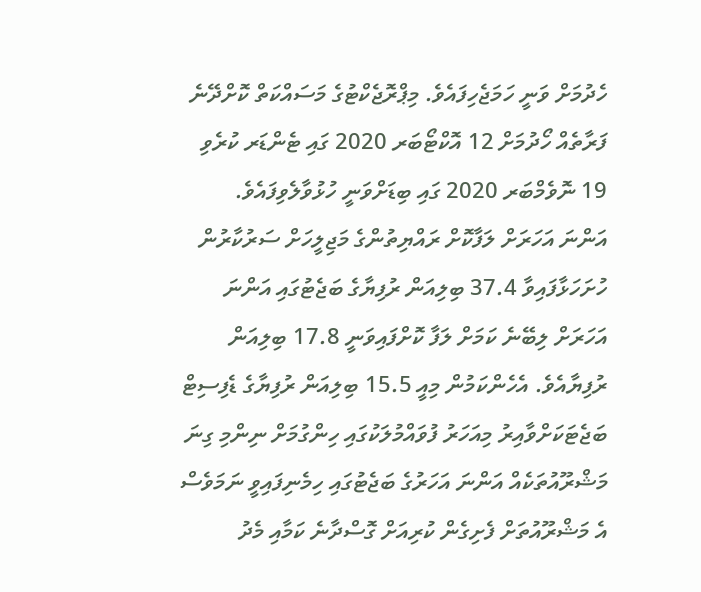ހެދުމަށް ވަނީ ހަމަޖެހިފައެވެ. މިޕްރޮޖެކްޓުގެ މަސައްކަތް ކޮށްދޭނެ ފަރާތެއް ހޯދުމަށް 12 އޮކްޓޯބަރ 2020 ގައި ޓެންޑަރ ކުރެވި 19 ނޮވެމްބަރ 2020 ގައި ބިޑަށްވަނީ ހުޅުވާލެވިފައެވެ.
އަންނަ އަހަރަށް ލަފާކޮށް ރައްޔިތުންގެ މަޖިލީހަށް ސަރުކާރުން ހުށަހަޅާފައިވާ 37.4 ބިލިއަން ރުފިޔާގެ ބަޖެޓުގައި އަންނަ އަހަރަށް ލިބޭނެ ކަމަށް ލަފާ ކޮށްފައިވަނީ 17.8 ބިލިއަން ރުފިޔާއެވެ. އެހެންކަމުން މިއީ 15.5 ބިލިއަން ރުފިޔާގެ ޑެފިސިޓް ބަޖެޓަކަށްވާއިރު މިއަހަރު ފުވައްމުލަކުގައި ހިންގުމަށް ނިންމި ގިނަ މަޝްރޫއުތަކެއް އަންނަ އަހަރުގެ ބަޖެޓުގައި ހިމެނިފައިވީ ނަމަވެސް އެ މަޝްރޫއުތަށް ފެށިގެން ކުރިއަށް ގޮސްދާނެ ކަމާއި މެދު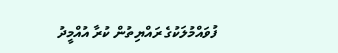ފުވައްމުލަކުގެ ރައްޔިތުން ކުރާ އުއްމީދު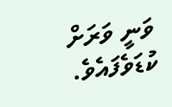ވަނީ ވަރަށް ކުޑަވެފައެވެ.